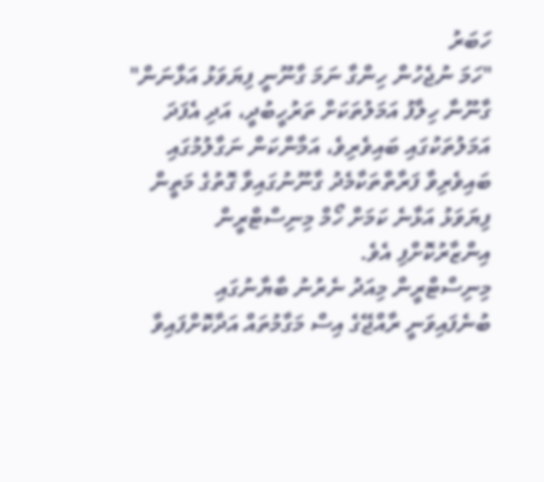ހަބަރު
"ހަމަ ނުޖެހުން ހިންގާ ނަމަ ގާނޫނީ ފިޔަވަޅު އަޅާނަން"
ގާނޫނާ ހިލާފު އަމަލުތަކަށް ތަރުހީބުދީ، އަދި އެފަދަ އަމަލުތަކުގައި ބައިވެރިވެ، އަމާންކަން ނަގާލުމުގައި ބައިވެރިވާ ފަރާތްތަކާމެދު ގާނޫނުގައިވާ ގޮތުގެ މަތީން ފިޔަވަޅު އަޅާނެ ކަމަށް ހޯމް މިނިސްޓްރީން އިންޒާރުކޮށްފި އެވެ.
މިނިސްޓްރީން މިއަދު ނެރުނު ބާޔާނުގައި ބުނެފައިވަނީ ރާއްޖޭގެ އިސް މަގާމުތައް އަދާކޮށްފައިވާ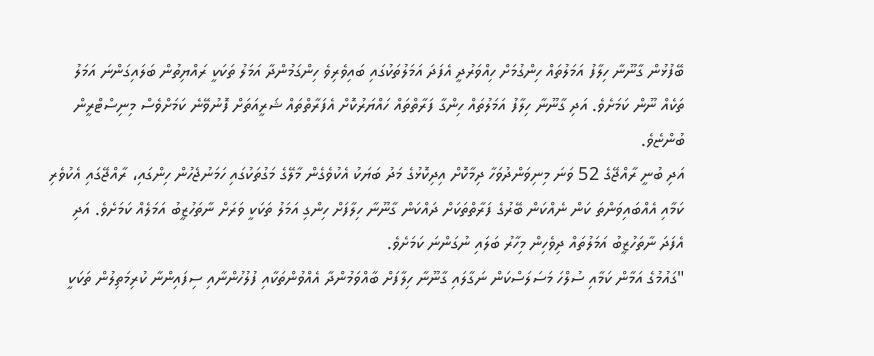ބޭފުޅުން ގާނޫނާ ހިލާފު އަމަލުތައް ހިންގުމަށް ހިއްވަރުދީ އެފަދަ އަމަލުތަކުގައި ބައިވެރިވެ ހިންގަމުންދާ އަމަލު ތަކަކީ ރައްޔިތުން ބަލައިގަންނަ އަމަލު ތަކެއް ނޫން ކަމަށެވެ. އަދި ގާނޫނާ ހިލާފު އަމަލުތައް ހިންގާ ފަރާތްތައް ހައްޔަރުކޮށް އެފަރާތްތައް ޝަރީއަތަށް ފޮނުވޭނެ ކަމަށްވެސް މިނިސްޓްރީން ބުންޏެވެ.
އަދި ބުނީ ރާއްޖޭގެ 52 ވަނަ މިނިވަންދުވަހާ ދިމާކޮށް އިދިކޮޅުގެ މަދު ބަޔަކު އެކުވެގެން މާލޭގެ މަގުތަކުގައި ހަމަނުޖެހުން ހިންގައި، ރާއްޖޭގައި އެކުވެރި ކަމާއި އެއްބައިވަންތަ ކަން ނެއްކަން ބޭރުގެ ފަރާތްތަކަށް ދައްކަން ގާނޫނާ ހިލާފަށް ހިންގި އަމަލު ތަކަކީ ވަރަށް ނާތަހުޒީބު އަމަލެއް ކަމަށެވެ. އަދި އެފަދަ ނާތަހުޒީބު އަމަލުތައް ދިވެހިން މިހާރު ބަލައި ނުގަންނަ ކަމަށެވެ.
"ގައުމުގެ އަމާން ކަމާއި ސުލްހަ މަސަލަސްކަން ނަގާލައި ގާނޫނާ ހިލާފަށް ބާއްވަމުންދާ އެއްވުންތަކާއި ފުލުހުންނާއި ސިފައިންނާ ކުރިމަތިލުން ތަކަކީ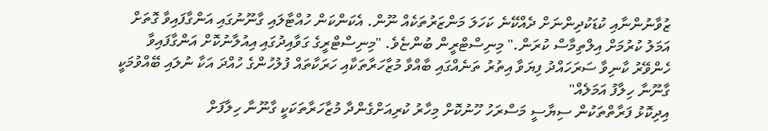ޒުވާނުންނާއި ކުޑަކުދިންނަށް ދެއްކޭނެ ކަހަލަ މަންޒަރުތަކެއް ނޫން. އެކަންކަން ހުއްޓާލައި ގާނޫނުގައި އަންގާފައިވާ ގޮތަށް އަމަލު ކުރުމަށް އިލްތިމާސް ކުރަން." މިނިސްޓްރީން ބުންޏެވެ. "މިނިސްޓްރީގެ ގަވާއިދުގައި އިއުލާނުކޮށް އަންގާފައިވާ ހެންވޭރު ކާނިވާ ސަރަހައްދު ފިޔަވާ އިތުރު ތަނެއްގައި ބާއްވާ މުޒާހަރާތަކާއި ހަރަކާތައް ފުލުހުންގެ ހުއްދަ އަކާ ނުލައި ބޭއްވުމަކީ ގާނޫނާ ހިލާފު އަމަލެއް"
އިދިކޮޅު ފަރާތްތަކުން ސިޔާސީ މަސްރަހު ހޫނުކޮށް މިހާރު ކުރިއަށްގެންދާ މުޒާހަރާތަކަކީ ގާނޫނާ ހިލާފަށް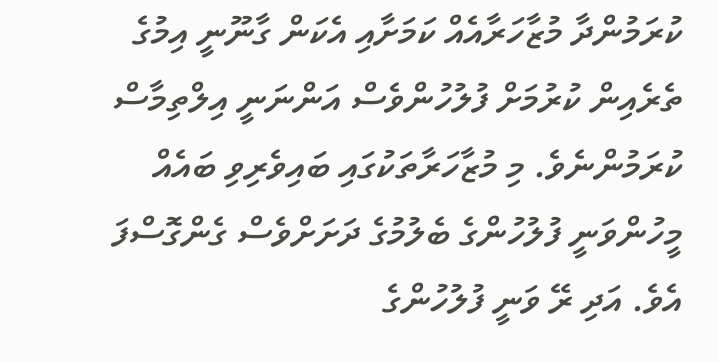ކުރަމުންދާ މުޒާހަރާއެއް ކަމަށާއި އެކަން ގާނޫނީ އިމުގެ ތެރެއިން ކުރުމަށް ފުލުހުންވެސް އަންނަނީ އިލްތިމާސް ކުރަމުންނެވެ. މި މުޒާހަރާތަކުގައި ބައިވެރިވި ބައެއް މީހުންވަނީ ފުލުހުންގެ ބެލުމުގެ ދަށަށްވެސް ގެންގޮސްފަ އެވެ. އަދި ރޭ ވަނީ ފުލުހުންގެ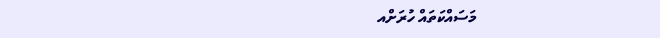މަސައްކަތައް ހުރަށްއ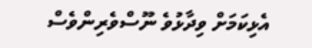އެޅިކަމަށް ވިދާޅުވެ ނޫސްވެރިންވެސް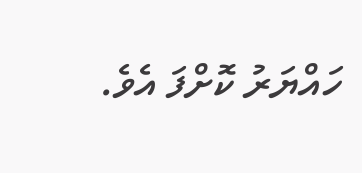ހައްޔަރު ކޮށްފަ އެވެ.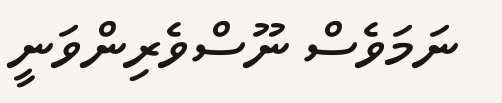ނަމަވެސް ނޫސްވެރިންވަނީ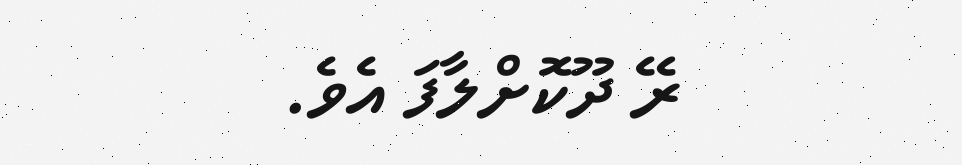ރޭ ދޫކޮށްލާފަ އެވެ.